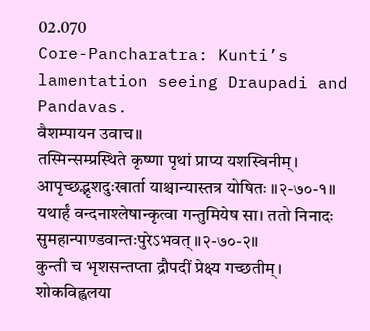02.070
Core-Pancharatra: Kunti’s lamentation seeing Draupadi and Pandavas.
वैशम्पायन उवाच॥
तस्मिन्सम्प्रस्थिते कृष्णा पृथां प्राप्य यशस्विनीम्। आपृच्छद्भृशदुःखार्ता याश्चान्यास्तत्र योषितः ॥२-७०-१॥
यथार्हं वन्दनाश्लेषान्कृत्वा गन्तुमियेष सा। ततो निनादः सुमहान्पाण्डवान्तःपुरेऽभवत् ॥२-७०-२॥
कुन्ती च भृशसन्तप्ता द्रौपदीं प्रेक्ष्य गच्छतीम्। शोकविह्वलया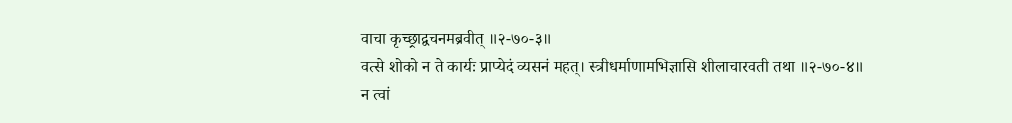वाचा कृच्छ्राद्वचनमब्रवीत् ॥२-७०-३॥
वत्से शोको न ते कार्यः प्राप्येदं व्यसनं महत्। स्त्रीधर्माणामभिज्ञासि शीलाचारवती तथा ॥२-७०-४॥
न त्वां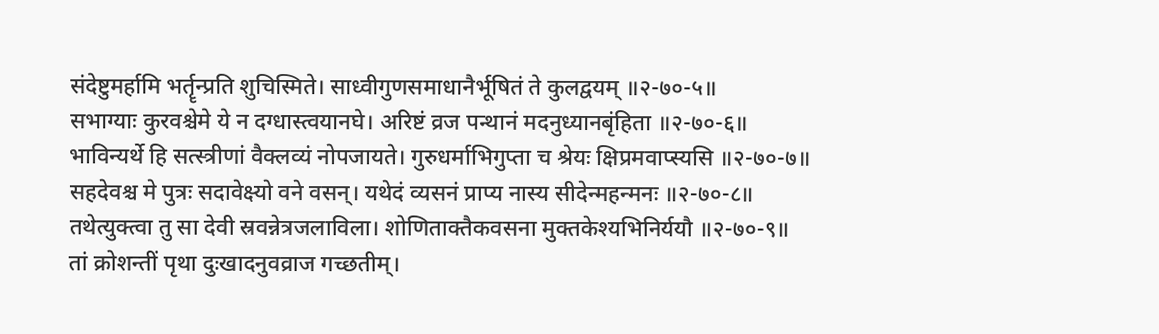संदेष्टुमर्हामि भर्तॄन्प्रति शुचिस्मिते। साध्वीगुणसमाधानैर्भूषितं ते कुलद्वयम् ॥२-७०-५॥
सभाग्याः कुरवश्चेमे ये न दग्धास्त्वयानघे। अरिष्टं व्रज पन्थानं मदनुध्यानबृंहिता ॥२-७०-६॥
भाविन्यर्थे हि सत्स्त्रीणां वैक्लव्यं नोपजायते। गुरुधर्माभिगुप्ता च श्रेयः क्षिप्रमवाप्स्यसि ॥२-७०-७॥
सहदेवश्च मे पुत्रः सदावेक्ष्यो वने वसन्। यथेदं व्यसनं प्राप्य नास्य सीदेन्महन्मनः ॥२-७०-८॥
तथेत्युक्त्वा तु सा देवी स्रवन्नेत्रजलाविला। शोणिताक्तैकवसना मुक्तकेश्यभिनिर्ययौ ॥२-७०-९॥
तां क्रोशन्तीं पृथा दुःखादनुवव्राज गच्छतीम्।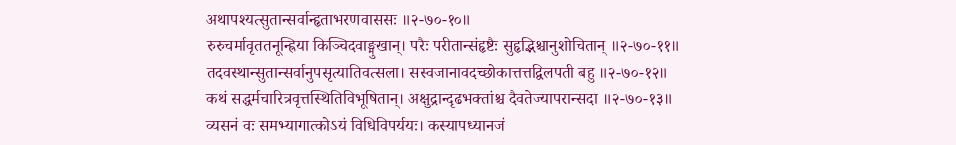अथापश्यत्सुतान्सर्वान्हृताभरणवाससः ॥२-७०-१०॥
रुरुचर्मावृततनून्ह्रिया किञ्चिदवाङ्मुखान्। परैः परीतान्संहृष्टैः सुहृद्भिश्चानुशोचितान् ॥२-७०-११॥
तदवस्थान्सुतान्सर्वानुपसृत्यातिवत्सला। सस्वजानावदच्छोकात्तत्तद्विलपती बहु ॥२-७०-१२॥
कथं सद्धर्मचारित्रवृत्तस्थितिविभूषितान्। अक्षुद्रान्दृढभक्तांश्च दैवतेज्यापरान्सदा ॥२-७०-१३॥
व्यसनं वः समभ्यागात्कोऽयं विधिविपर्ययः। कस्यापध्यानजं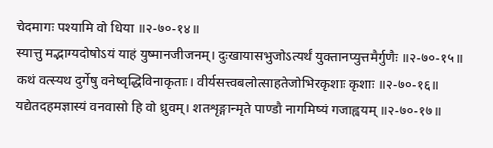चेदमागः पश्यामि वो धिया ॥२-७०-१४॥
स्यात्तु मद्भाग्यदोषोऽयं याहं युष्मानजीजनम्। दुःखायासभुजोऽत्यर्थं युक्तानप्युत्तमैर्गुणैः ॥२-७०-१५॥
कथं वत्स्यथ दुर्गेषु वनेष्वृद्धिविनाकृताः। वीर्यसत्त्वबलोत्साहतेजोभिरकृशाः कृशाः ॥२-७०-१६॥
यद्येतदहमज्ञास्यं वनवासो हि वो ध्रुवम्। शतशृङ्गान्मृते पाण्डौ नागमिष्यं गजाह्वयम् ॥२-७०-१७॥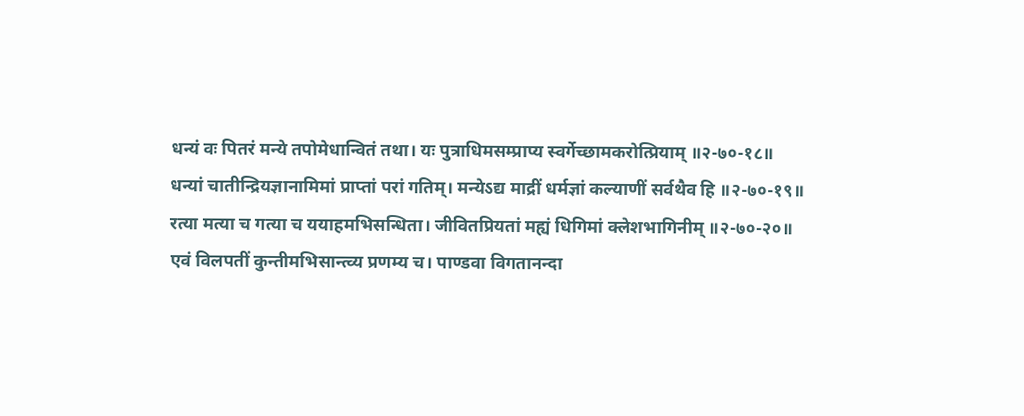धन्यं वः पितरं मन्ये तपोमेधान्वितं तथा। यः पुत्राधिमसम्प्राप्य स्वर्गेच्छामकरोत्प्रियाम् ॥२-७०-१८॥
धन्यां चातीन्द्रियज्ञानामिमां प्राप्तां परां गतिम्। मन्येऽद्य माद्रीं धर्मज्ञां कल्याणीं सर्वथैव हि ॥२-७०-१९॥
रत्या मत्या च गत्या च ययाहमभिसन्धिता। जीवितप्रियतां मह्यं धिगिमां क्लेशभागिनीम् ॥२-७०-२०॥
एवं विलपतीं कुन्तीमभिसान्त्व्य प्रणम्य च। पाण्डवा विगतानन्दा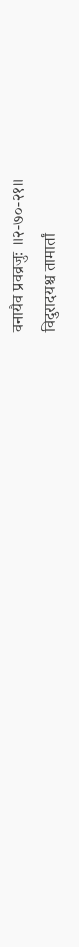वनायैव प्रवव्रजुः ॥२-७०-२१॥
विदुरादयश्च तामार्तां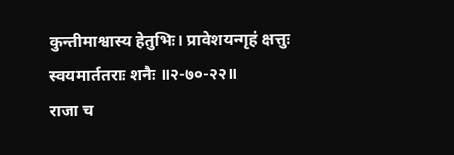कुन्तीमाश्वास्य हेतुभिः। प्रावेशयन्गृहं क्षत्तुः स्वयमार्ततराः शनैः ॥२-७०-२२॥
राजा च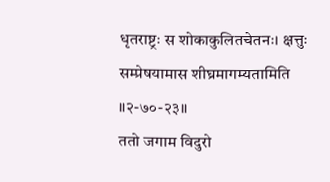धृतराष्ट्रः स शोकाकुलितचेतनः। क्षत्तुः सम्प्रेषयामास शीघ्रमागम्यतामिति ॥२-७०-२३॥
ततो जगाम विदुरो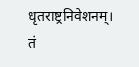धृतराष्ट्रनिवेशनम्। तं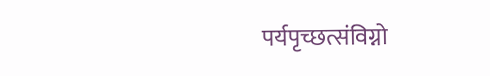पर्यपृच्छत्संविग्नो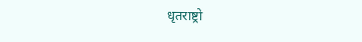धृतराष्ट्रो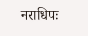नराधिपः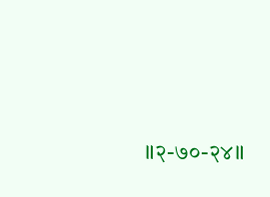॥२-७०-२४॥